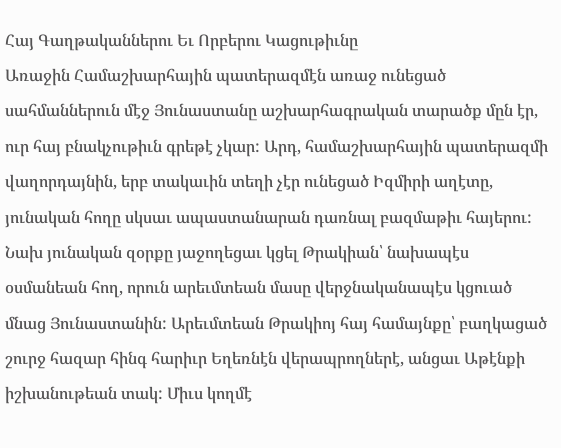Հայ Գաղթականներու Եւ Որբերու Կացութիւնը
Առաջին Համաշխարհային պատերազմէն առաջ ունեցած սահմաններուն մէջ Յունաստանը աշխարհագրական տարածք մըն էր, ուր հայ բնակչութիւն գրեթէ չկար: Արդ, համաշխարհային պատերազմի վաղորդայնին, երբ տակաւին տեղի չէր ունեցած Իզմիրի աղէտը, յունական հողը սկսաւ ապաստանարան դառնալ բազմաթիւ հայերու: Նախ յունական զօրքը յաջողեցաւ կցել Թրակիան՝ նախապէս օսմանեան հող, որուն արեւմտեան մասը վերջնականապէս կցուած մնաց Յունաստանին: Արեւմտեան Թրակիոյ հայ համայնքը՝ բաղկացած շուրջ հազար հինգ հարիւր Եղեռնէն վերապրողներէ, անցաւ Աթէնքի իշխանութեան տակ: Միւս կողմէ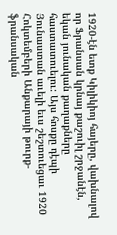1920-էն ետք Կիլիկիոյ հայերը, վախնալով որ Ֆրանսան կրնայ քաշուիլ շրջանէն, եկան յունական քաղաքները հաստատուելու: Այս հոսքը դէպի Յունաստան աւելի եւս շեշտուեցաւ 1920 Հոկտեմբերի Անքարայի թուրք-ֆրանսական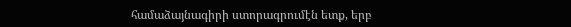համաձայնագիրի ստորագրումէն ետք, երբ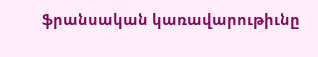ֆրանսական կառավարութիւնը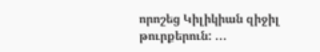որոշեց Կիլիկիան զիջիլ թուրքերուն: ...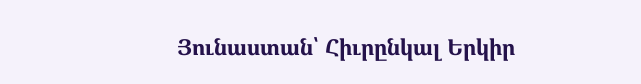Յունաստան՝ Հիւրընկալ Երկիր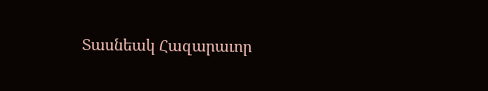Տասնեակ Հազարաւոր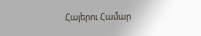Հայերու Համար